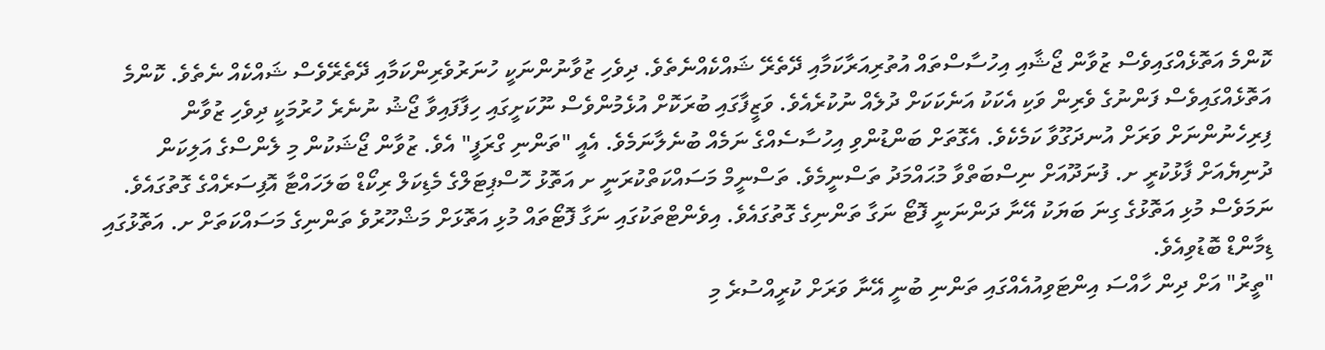ކޮންމެ އަތޮޅެއްގައިވެސް ޒުވާން ޖޯޝާއި އިހުސާސްތައް އުތުރިއަރާކަމާއި ދޭތެރޭ ޝައްކެއްނެތެވެ. ދިވެހި ޒުވާނުންނަކީ ހުނަރުވެރިންކަމާއި ދޭތެރޭވެސް ޝައްކެއް ނެތެވެ. ކޮންމެ އަތޮޅެއްގައިވެސް ފަންނުގެ ވެރިން ވަކި އެކަކު އަނެކަކަށް ދުލެއް ނުކުރެއެވެ. ވަޒީފާގައި ބުރަކޮށް އުޅެމުންވެސް ނޫކަށީގައި ހިފާފައިވާ ޖޯޝު ނުނެރެ ހުރުމަކީ ދިވެހި ޒުވާން ފިރިހެނުންނަށް ވަރަށް އުނދަގޫވާ ކަމެކެވެ. އެގޮތަށް ބަންޑުންވި އިހުސާސެއްގެ ނަމެއް ބުނެލާނަމެވެ. އެއީ "ތަންނި ގްރަފީ" އެވެ. ޒުވާން ޖޯޝަކުން މި ލެންސްގެ އަލިކަން ދުނިޔެއަށް ފާޅުކުރީ ށ. ފުނަދޫއަށް ނިސްބަތްވާ މުޙައްމަދު ތަސްނީމެވެ. ތަސްނީމް މަސައްކަތްކުރަނީ ށ އަތޮޅު ހޮސްޕިޓަލްގެ މެޑިކަލް ރިކޯޑް ބަލަހައްޓާ އޮފިސަރެއްގެ ގޮތުގައެވެ. ނަމަވެސް މުޅި އަތޮޅުގެ ގިނަ ބަޔަކު އޭނާ ދަންނަނީ ފޮޓޯ ނަގާ ތަންނިގެ ގޮތުގައެވެ. އިވެންޓްތަކުގައި ނަގާ ފޮޓޯތައް މުޅި އަތޮޅަށް މަޝްހޫރުވެ ތަންނިގެ މަސައްކަތަށް ށ. އަތޮޅުގައި ޑިމާންޑް ބޮޑުވިއެވެ.
"ތީރު" އަށް ދިން ހާއްސަ އިންޓަވިއުއެއްގައި ތަންނި ބުނީ އޭނާ ވަރަށް ކުރީއްސުރެ މި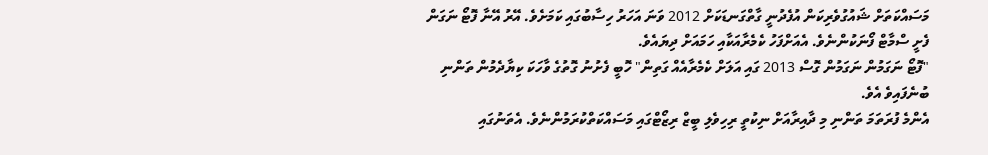މަސައްކަތަށް ޝައުގުވެރިކަން އުފެދުނީ ގާތްގަނޑަކަށް 2012 ވަނަ އަހަރު ހިސާބުގައި ކަމަށެވެ. އޭރު އޭނާ ފޮޓޯ ނަގަން ފެށީ ސްމާޓް ފޯނަކުންނެވެ. އެއަށްފަހު ކެމެރާއަކާއި ހަމައަށް ދިޔައެވެ.
"ފޮޓޯ ނަގަމުން ނަގަމުން ގޮސް 2013 ގައި އަލަށް ކެމެރާއެއް ގަތިން" ހޮބީ ފެށުނު ގޮތުގެ ވާހަކަ ކިޔާދެމުން ތަންނި ބުނެފައިވެ އެވެ.
އެންމެ ފުރަތަމަ ތަންނި މި ދާއިރާއަށް ނިކުތީ ރިހިވެލި ބީޒް ރިޒޯޓްގައި މަސައްކަތްކުރަމުންނެވެ. އެތަނުގައި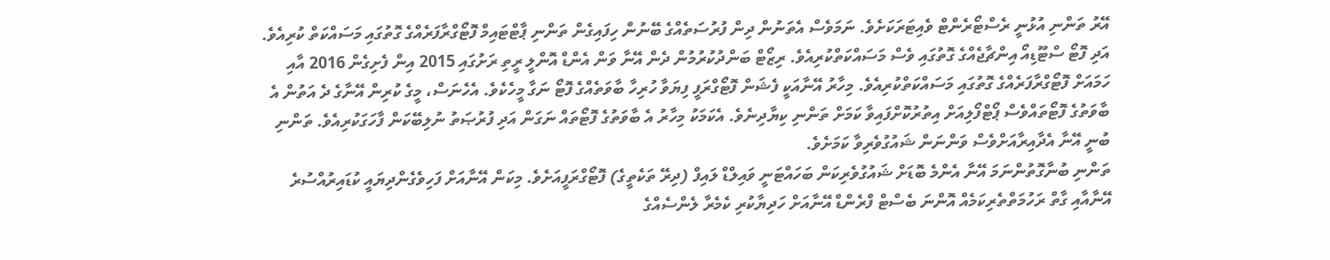އޭރު ތަންނި އުޅުނީ ރެސްޓޯރެންޓް ވެއިޓަރަކަށެވެ. ނަމަވެސް އެތަނުން ދިން ފުރުސަތެއްގެ ބޭނުން ހިފައިގެން ތަންނި ޕާޓްޓައިމް ފޮޓޯގްރާފަރެއްގެ ގޮތުގައި މަސައްކަތް ކުރިއެވެ. އަދި ފޮޓޯ ސްޓޫޑިއޯ އިންޗާޖެއްގެ ގޮތުގައި ވެސް މަސައްކަތްކުރިއެވެ. ރިޒޯޓް ބަންދުކުރުމުން ދެން އޭނާ ވަން އެންޑް އޮންލީ ރީތި ރަށުގައި 2015 އިން ފެށިގެން 2016 އާއި ހަމައަށް ފޮޓޯގްރާފަރެއްގެ ގޮތުގައި މަސައްކަތްކުރިއެވެ. މިހާރު އޭނާއަކީ ފެޝަން ފޮޓޯގްރަފީ ފިޔަވާ ހުރިހާ ބާވަތެއްގެ ފޮޓޯ ނަގާ މީހެކެވެ. އެހެނަސް، މީގެ ކުރިން އޭނާގެ ދެ އަތުން އެ ބާވަތުގެ ފޮޓޯތައްވެސް ޕޯޓްފޯލިއަށް އިތުރުކޮށްފައިވާ ކަމަށް ތަންނި ކިޔާދިނެވެ. އެކަމަކު މިހާރު އެ ބާވަތުގެ ފޮޓޯތައް ނަގަން އަދި ފުރުޞަތު ނުލިބޭކަން ފާހަގަކުރިއެވެ. ތަންނި ބުނީ އޭނާ އެދާއިރާއަށްވެސް ވަންނަން ޝައުގުވެރިވާ ކަމަށެވެ.
ތަންނި ބުނާގޮތުންނަމަ އޭނާ އެންމެ ބޮޑަށް ޝައުގުވެރިކަން ބަހައްޓަނީ ވައިލްޑް ލައިފް (ދިރޭ ތަކެތީގެ) ފޮޓޯގްރަފީއަށެވެ. މިކަން އޭނާއަށް ފަހިވެގެންދިޔައީ ކުޑައިރުއްސުރެ އޭނާއާއި ގާތް ރަހުމަތްތެރިކަމެއް އޮންނަ ބެސްޓް ފްރެންޑް އޭނާއަށް ހަދިޔާކުރި ކެމެރާ ލެންސެއްގެ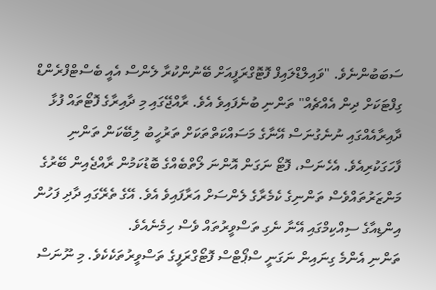ސަބަބުންނެވެ. "ވައިލްޑްލައިފް ފޮޓޮގްރަފީއަށް ބޭނުންކުރާ ލެންސް އެއީ ބެސްޓްފްރެންޑް ގިފްޓަކަށް ދިން އެއްޗެއް" ތަންނި ބުނެފައިވެ އެވެ. ރާއްޖޭގައި މި ދާއިރާގެ ފޮޓޯތައް ފުޅާ ދާއިރާއެއްގައި ނުނެގުނަސް އޭނާގެ މަސައްކަތްތަކަށް ތަރުހީބު ލިބޭކަން ތަންނި ފާހަގަކުރިއެވެ. އެހެނަސް، ފޮޓޯ ނަގަން އޮންނަ ލޯތްބެއްގެ ބޮޑުކަމުން ރާއްޖެއިން ބޭރުގެ މަންޒަރުތައްވެސް ތަންނިގެ ކެމެރާގެ ލެންސަށް އަރާފައިވެ އެވެ. އޭގެ ތެރޭގައި ދާދި ފަހުން އިންޑިއާގެ ސިއްކިމްގައި އޭނާ ނެގި ތަސްވީރުތައް ވެސް ހިމެނެއެވެ.
ތަންނި އެންމެ ގިނައިން ނަގަނީ ސްޕޯޓްސް ފޮޓޯގްރަފީގެ ތަސްވީރުތަކެކެވެ. މި ނޫނަސް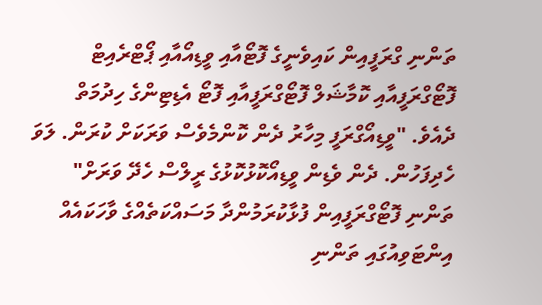ތަންނި ގްރަފީއިން ކައިވެނީގެ ފޮޓޯއާއި ވީޑިއޯއާއި ޕޯޓްރެއިޓް ފޮޓޯގްރަފީއާއި ކޮމާޝަލް ފޮޓޯގްރަފީއާއި ފޮޓޯ އެޑިޓިންގެ ހިދުމަތް ދެއެވެ. "ވީޑިއޯގްރަފީ މިހާރު ދެން ކޮންމެވެސް ވަރަކަށް ކުރަން. ލަވަ ހެދިފަހުން. ދެން ވެޑިން ވީޑިއޯކޮޅުކޮޅުގެ ރީލްސް ހެދޭ ވަރަށް" ތަންނި ފޮޓޯގްރަފީއިން ފުޅާކުރަމުންދާ މަސައްކަތެއްގެ ވާހަކައެއް އިންޓަވިއުގައި ތަންނި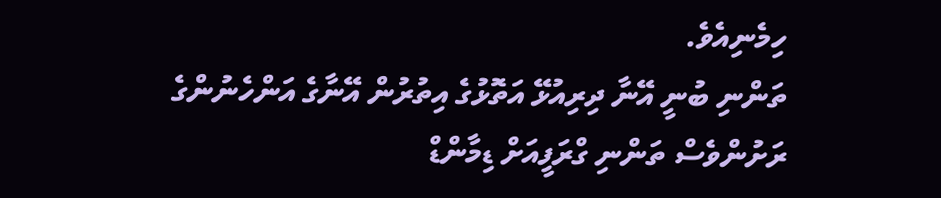ހިމެނިއެވެ.
ތަންނި ބުނީ އޭނާ ދިރިއުޅޭ އަތޮޅުގެ އިތުރުން އޭނާގެ އަންހެނުންގެ ރަށުންވެސް ތަންނި ގްރަފީއަށް ޑިމާންޑް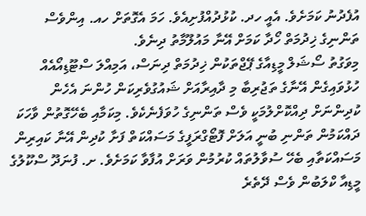އުފެދުނު ކަމަށެވެ. އެއީ ހދ. ކުޅުދުއްފުށިއެވެ. ހަމަ އެގޮތަށް ހއ. އިންވެސް ތަންނިގެ ޚިދުމަތް ހޯދާ ކަމަށް އޭނާ މައުލޫމާތު ދިނެވެ.
މިވަގުތު ސޯޝަލް މީޑިއާގެ ޕޭޖްތަކުން ޚިދުމަތް ދިނަސް، އަމިއްލަ ސްޓޫޑިއޯއެއް ހުޅުވައިގެން އޭނާގެ ތަޖުރިބާ މި ދާއިރާއަށް ޝައުގުވެރިކަން ހުންނަ އެހެން ކުދިންނަށް ދިއްކޮށްލުމަކީ ވެސް ތަންނިގެ ހުވަފެނެކެވެ. މިކަމާއި ބެހޭގޮތުން ވާހަކަ ދައްކަމުން ތަންނި ބުނީ އަލަށް ފޮޓޯގްރަފީގެ މަސައްކަތް ފަށާ ކުދިން އޭނާ ކައިރިން މަސައްކަތާއި ބެހޭ ސުވާލުތައް ކުރުމުން ވަރަށް އުފާވާ ކަމަށެވެ. ށ. ފުނަދޫ ސްކޫލުގެ މީޑިއާ ކްލަބުން ވެސް ދޭތެރެ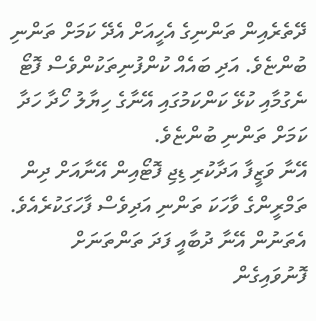ދޭތެރެއިން ތަންނިގެ އެހީއަށް އެދޭ ކަމަށް ތަންނި ބުންޏެވެ. އަދި ބައެއް ކުންފުނިތަކުންވެސް ފޮޓޯ ނެގުމާއި ކުޅޭ ކަންކަމުގައި އޭނާގެ ހިޔާލު ހޯދާ ހަދާ ކަމަށް ތަންނި ބުންޏެވެ.
އޭނާ ވަޒީފާ އަދާކުރި ޑިޖި ފޮޓޯއިން އޭނާއަށް ދިން ތަމްރީންގެ ވާހަކަ ތަންނި އަދިވެސް ފާހަގަކުރެއެވެ. އެތަނުން އޭނާ ދުބާއީ ފަދަ ތަންތަނަށް ފޮނުވައިގެން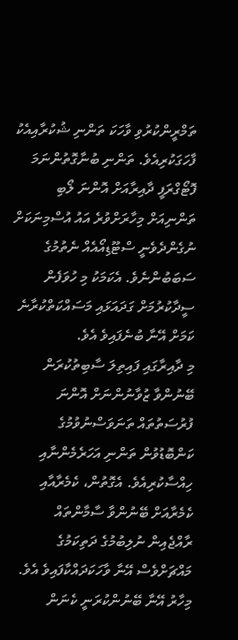ތަމްރީންކުރުވި ވާހަކަ ތަންނި ޝުކުރާއިއެކު ފާހަގަކުރިއެވެ. ތަންނި ބުނާގޮތުންނަމަ ފޮޓޯގްރަފީ ދާއިރާއަށް އޮންނަ ލޯބި ތަންނިއަށް މިހާރަށްވުރެ އައު އުސްމިނަކަށް ނުގެންދެވެނީ ސްޓޫޑިއޯއެއް ނެތުމުގެ ސަބަބުންނެވެ. އެކަމަކު މި ހުވަފެން ސީދާކުރުމަށް ގަދައަޅައި މަސައްކަތްކުރާނެ ކަމަށް އޭނާ ބުނެފައިވެ އެވެ.
މި ދާއިރާގައި ފައިތިލަ ސާބިތުކުރަން ބޭނުންވާ ޒުވާނުންނަށް އޮންނަ ފުރުސަތުތައް ތަނަވަސްނުވުމުގެ ކަންބޮޑުވުން ތަންނި އަހަރެމެންނާއި ހިއްސާކުރިއެވެ. އެގޮތުން، ކެމެރާއާއި ކެމެރާއަށް ބޭނުންވާ ސާމާންތައް ރާއްޖެއިން ނުލިބުމުގެ ދަތިކަމުގެ މައްޗަށްވެސް އޭނާ ވާހަކަދައްކާފައިވެ އެވެ. މިހާރު އޭނާ ބޭނުންކުރަނީ ކެނަން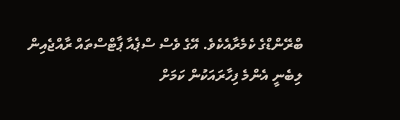ބްރޭންޑްގެ ކެމެރާއެކެވެ. އޭގެ ވެސް ސްޕެއާ ޕާޓްސްތައް ރާއްޖެއިން ލިބެނީ އެންމެ ފިހާރައަކުން ކަމަށް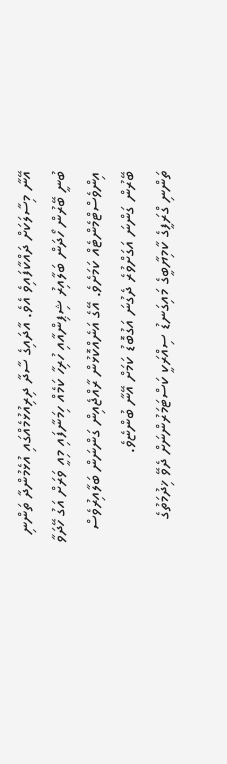އޭނާ މިސާލަކަށް ދައްކާފައިވެ އެވެ. އާދައިގެ ސާދާ ދިރިއުޅުމެއްގައި އުޅެމުންދާ ތަންނި ބުނީ ބޭރުން ހޯދަން ބަލާއިރު ޝިޕިންއާއި ހުރިހާ ކަމެއް ހިމަނާފައި މިއީ ވަރަށް އަގު ހޭދަވާ އިންވެސްޓްމެންޓެއް ކަމަށެވެ. އޭގެ އަނެއްކޮޅުން ރާއްޖެއިން ގަންނަން ބަލާއިރުވެސް ބޭރުން ގަންނަ އަގަށްވުރެ ދެގުނަ އަގުބޮޑު ކަމަށް އޭނާ ބުންޏެވެ.
ތަންނި ގްރަފީގެ ކާމިޔާބީގެ މައިގަނޑު ސިއްރަކީ ކަސްޓަމަރުންނަށް ދެވޭ ޚިދުމަތުގެ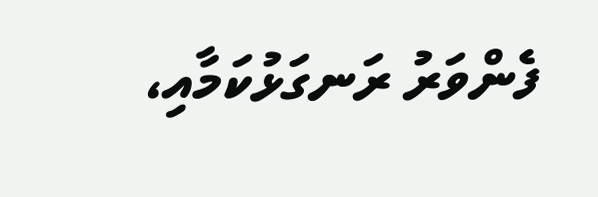ފެންވަރު ރަނގަޅުކަމާއި،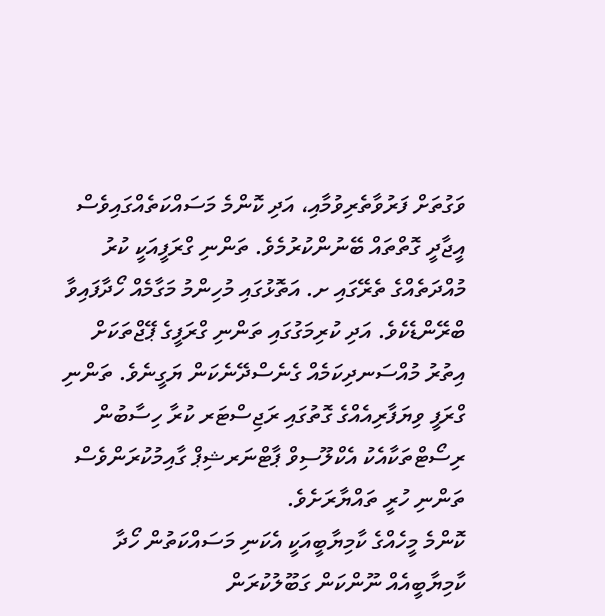ވަގުތަށް ފަރުވާތެރިވުމާއި، އަދި ކޮންމެ މަސައްކަތެއްގައިވެސް އީޖާދީ ގޮތްތައް ބޭނުންކުރުމެވެ. ތަންނި ގްރަފީއަކީ ކުރު މުއްދަތެއްގެ ތެރޭގައި ށ. އަތޮޅުގައި މުހިންމު މަގާމެއް ހޯދާފައިވާ ބްރޭންޑެކެވެ. އަދި ކުރިމަގުގައި ތަންނި ގްރަފީގެ ޕޭޖްތަކަށް އިތުރު މުއްސަނދިކަމެއް ގެނެސްދޭނެކަން ޔަގީނެވެ. ތަންނި ގްރަފީ ވިޔަފާރިއެއްގެ ގޮތުގައި ރަޖިސްޓަރ ކުރާ ހިސާބުން ރިސޯޓްތަކާއެކު އެކްލޫސިވް ޕާޓްނަރޝިޕް ގާއިމުކުރަންވެސް ތަންނި ހުރީ ތައްޔާރަށެވެ.
ކޮންމެ މީހެއްގެ ކާމިޔާބީއަކީ އެކަނި މަސައްކަތުން ހޯދާ ކާމިޔާބީއެއް ނޫންކަން ގަބޫލުކުރަން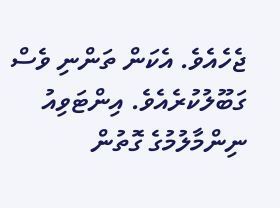ޖެހެއެވެ. އެކަން ތަންނި ވެސް ގަބޫލުކުރެއެވެ. އިންޓަވިއު ނިންމާލުމުގެ ގޮތުން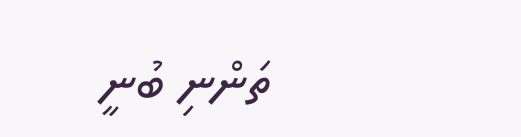ތަންނި ބުނީ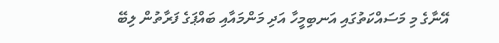އޭނާގެ މި މަސައްކަތުގައި އަނބިމީހާ އަދި މަންމައާއި ބައްޕަގެ ފަރާތުން ލިބޭ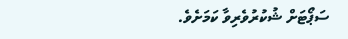ސަޕޯޓަށް ޝުކުރުވެރިވާ ކަމަށެވެ.